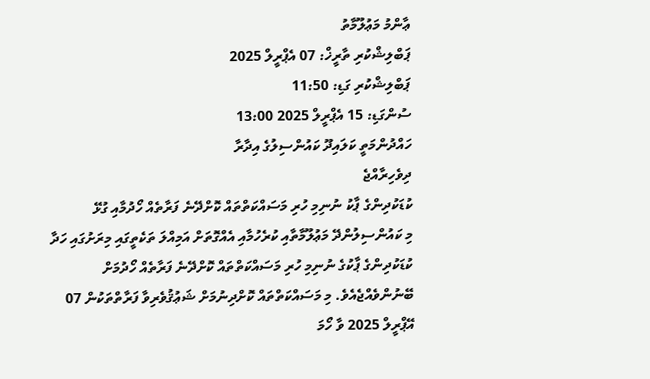ޢާންމު މަޢުލޫމާތު
ޕަބްލިޝްކުރި ތާރީޚް: 07 އެޕްރީލް 2025
ޕަބްލިޝްކުރި ގަޑި: 11:50
ސުންގަޑި: 15 އެޕްރީލް 2025 13:00
ހައްދުންމަތީ ކަލައިދޫ ކައުންސިލުގެ އިދާރާ
ދިވެހިރާއްޖެ
ކުޑަކުދިންގެ ޕާކު ނުނިމި ހުރި މަސައްކަތްތައް ކޮށްދޭނެ ފަރާތެއް ހޯދުމާއި ގުޅޭ
މި ކައުންސިލުންދޭ މަޢުލޫމާތާއި ކުރެހުމާއި އެއްގޮތަށް އަމިއްލަ ތަކެތީގައި މިރަށުގައި ހަދާ ކުޑަކުދިންގެ ޕާކުގެ ނުނިމި ހުރި މަސައްކަތްތައް ކޮށްދޭނެ ފަރާތެއް ހޯދުމަށް ބޭނުންވެއްޖެއެވެ. މި މަސައްކަތްތައް ކޮށްދިނުމަށް ޝަޢުޤުވެރިވާ ފަރާތްތަކުން 07 އޭޕްރީލް 2025 ވާ ހޯމަ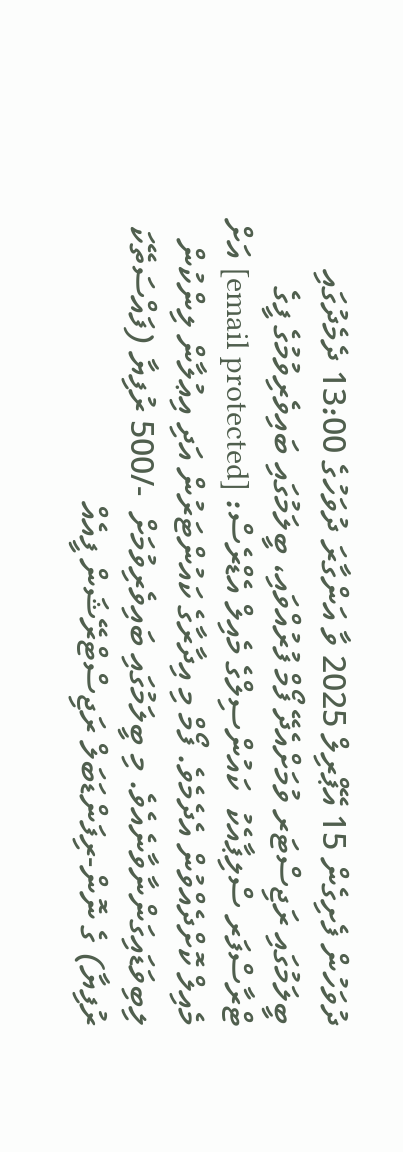ދުވަހުން ފެށިގެން 15 އޭޕްރިލް 2025 ވާ އަންގާރަ ދުވަހުގެ 13:00 ދެމެދުގައި ބީލަމުގައި ރަޖިސްޓަރ ވުމަށްއެދޭ ފޯމް ފުރުއްވައި، ބީލަމުގައި ބައިވެރިވުމުގެ ފީގެ ޓްރާސްފަރ ސްލިޕާއެކު  ކައުންސިލްގެ މެއިލް އެޑްރެސް: [email protected] އަށް މެއިލް ކޮށްދެއްވުން އެދެމެވެ. ފޯމް މި އިދާރާގެ ކައުންޓަރުން އަދި އިޢުލާން ލިންކުން ލިބިވަޑައިގަންނާވާނެއެވެ. މި ބީލަމުގައި ބައިވެރިވުމަށް  -/500 ރުފިޔާ (ފައްސަތޭކަ ރުފިޔާ) ގެ ނޮން-ރިފަންޑަބަލް ރަޖިސްޓްރޭޝަން ފީއެއް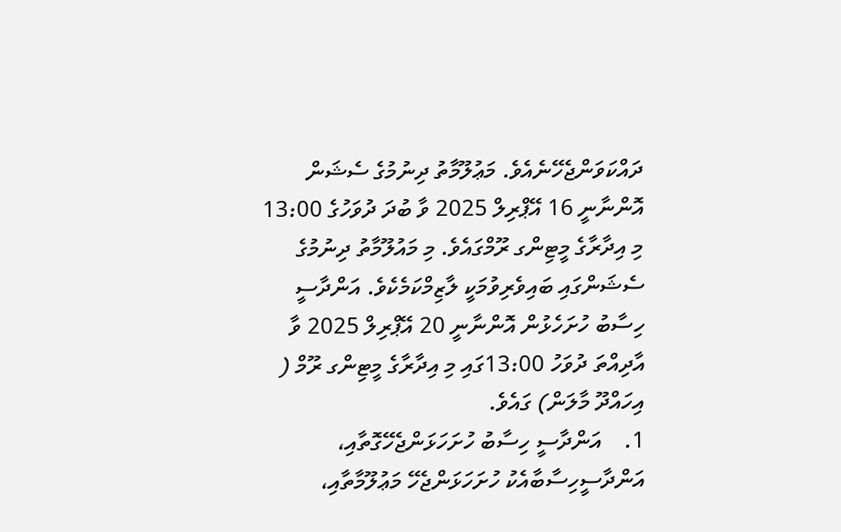ދައްކަވަންޖެހޭނެއެވެ. މަޢުލޫމާތު ދިނުމުގެ ސެޝަން އޮންނާނީ 16 އޭޕްރިލް 2025 ވާ ބުދަ ދުވަހުގެ 13:00 މި އިދާރާގެ މީޓިންގ ރޫމްގައެވެ. މި މައުލޫމާތު ދިނުމުގެ ސެޝަންގައި ބައިވެރިވުމަކީ ލާޒިމްކަމެކެވެ. އަންދާސީ ހިސާބު ހުށަހެޅުން އޮންނާނީ 20 އޭޕްރިލް 2025 ވާ އާދިއްތަ ދުވަހު 13:00ގައި މި އިދާރާގެ މީޓިންގ ރޫމް ( އިހައްދޫ މާލަން) ގައެވެ.
1.    އަންދާސީ ހިސާބު ހުށަހަޅަންޖެހޭގޮތާއި، އަންދާސީހިސާބާއެކު ހުށަހަޅަންޖެހޭ މަޢުލޫމާތާއި،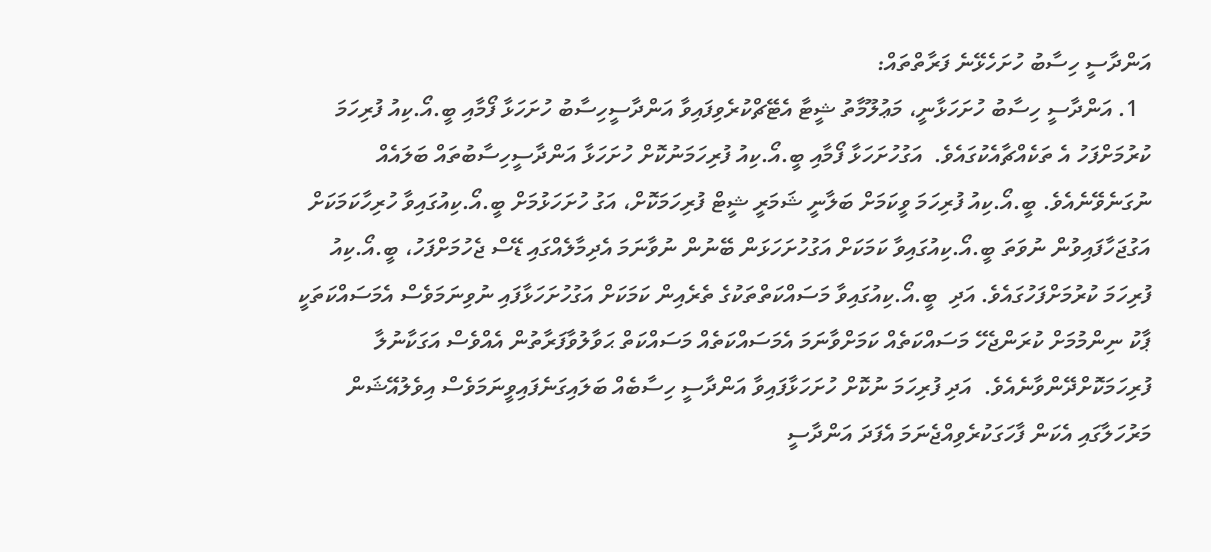އަންދާސީ ހިސާބު ހުށަހެޅޭނެ ފަރާތްތައް:
  1. އަންދާސީ ހިސާބު ހުށަހަޅާނީ، މަޢުލޫމާތު ޝީޓާ އެޓޭޗްކުރެވިފައިވާ އަންދާސީހިސާބު ހުށަހަޅާ ފޯމާއި ބީ.އޯ.ކިއު ފުރިހަމަ ކުރުމަށްފަހު އެ ތަކެއްޗާއެކުގައެވެ.  އަގުހުށަހަޅާ ފޯމާއި ބީ.އޯ.ކިއު ފުރިހަމަނުކޮށް ހުށަހަޅާ އަންދާސީހިސާބުތައް ބަލައެއް ނުގަނެވޭނެއެވެ. ބީ.އޯ.ކިއު ފުރިހަމަ ވީކަމަށް ބަލާނީ ޝަމަރީ ޝީޓް ފުރިހަމަކޮށް، އަގު ހުށަހަޅުމަށް ބީ.އޯ.ކިއުގައިވާ ހުރިހާކަމަކަށް އަގުޖަހާފައިވުން ނުވަތަ ބީ.އޯ.ކިއުގައިވާ ކަމަކަށް އަގުހުށަހަޅަން ބޭނުން ނުވާނަމަ އެދިމާލެއްގައި ޑޭސް ޖެހުމަށްފަހު، ބީ.އޯ.ކިއު ފުރިހަމަ ކުރުމަށްފަހުގައެވެ. އަދި  ބީ.އޯ.ކިއުގައިވާ މަސައްކަތްތަކުގެ ތެރެއިން ކަމަކަށް އަގުހުށަހަޅާފައި ނުވިނަމަވެސް އެމަސައްކަތަކީ ޕާކު ނިންމުމަށް ކުރަންޖެހޭ މަސައްކަތެއް ކަމަށްވާނަމަ އެމަސައްކަތެއް މަސައްކަތް ޙަވާލުވާފަރާތުން އެއްވެސް އަގަކާނުލާ ފުރިހަމަކޮށްދޭންވާނެއެވެ.  އަދި ފުރިހަމަ ނުކޮށް ހުށަހަޅާފައިވާ އަންދާސީ ހިސާބެއް ބަލައިގަނެފައިވީނަމަވެސް އިވެލުއޭޝަން މަރުހަލާގައި އެކަން ފާހަގަކުރެވިއްޖެނަމަ އެފަދަ އަންދާސީ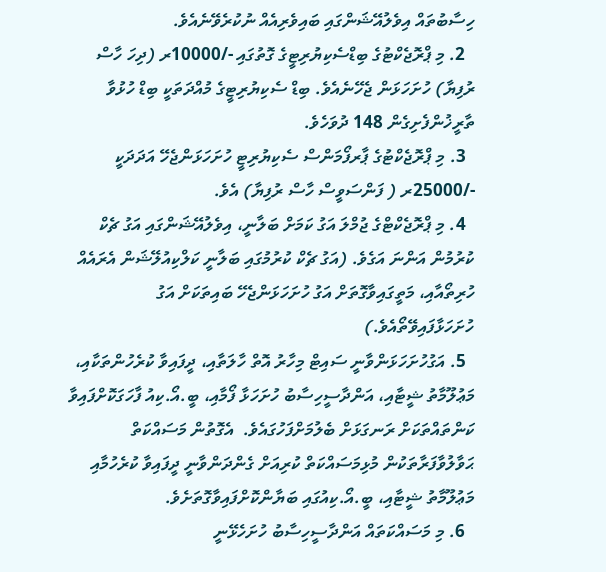ހިސާބުތައް އިވެލުއޭޝަންގައި ބައިވެރިއެއް ނުކުރެވޭނެއެވެ.
  2. މި ޕްރޮޖެކްޓުގެ ބިޑްސެކިޔުރިޓީގެ ގޮތުގައި -/10000ރ (ދިހަ ހާސް ރުފިޔާ) ހުށަހަޅަން ޖެހޭނެއެވެ. ބިޑް ސެކިޔުރިޓީގެ މުއްދަތަކީ ބިޑް ހުޅުވާ ތާރީޚުންފެށިގެން 148 ދުވަހެވެ.
  3. މި ޕްރޮޖެކްޓުގެ ޕާރފޯމަންސް ސެކިޔުރިޓީ ހުށަހަޅަންޖެހޭ އަދަދަކީ -/25000ރ ( ފަންސަވީސް ހާސް ރުފިޔާ) އެވެ.
  4. މި ޕްރޮޖެކްޓްގެ ޖުމްލަ އަގު ކަމަށް ބަލާނީ، އިވެލުއޭޝަންގައި އަގު ޗެކް ކުރުމުން އަންނަ އަގެވެ. (އަގު ޗެކް ކުރުމުގައި ބަލާނީ ކަލްކިއުލޭޝަން އެރައެއް ހުރިތޯއާއި، މަތީގައިވާގޮތަށް އަގު ހުށަހަޅަންޖެހޭ ބައިތަކަށް އަގު ހުށަހަޅާފައިވޭތޯއެވެ.)
  5. އަގުހުށަހަޅަންވާނީ ސައިޓް މިހާރު އޮތް ހާލަތާއި، ދީފައިވާ ކުރެހުންތަކާއި، މަޢުލޫމާތު ޝީޓާއި، އަންދާސީހިސާބު ހުށަހަޅާ ފޯމާއި، ބީ.އޯ.ކިއު ފާހަގަކޮށްފައިވާ ކަންތައްތަކަށް ރަނގަޅަށް ބެލުމަށްފަހުގައެވެ.  އެގޮތުން މަސައްކަތް ޙަވާލުވާފަރާތަކުން މުޅިމަސައްކަތް ކުރިއަށް ގެންދަންވާނީ ދީފައިވާ ކުރެހުމާއި މަޢުލޫމާތު ޝީޓާއި، ބީ.އޯ.ކިއުގައި ބަޔާންކޮށްފައިވާގޮތަށެވެ.
  6. މި މަސައްކަތައް އަންދާސީހިސާބު ހުށަހެޅޭނީ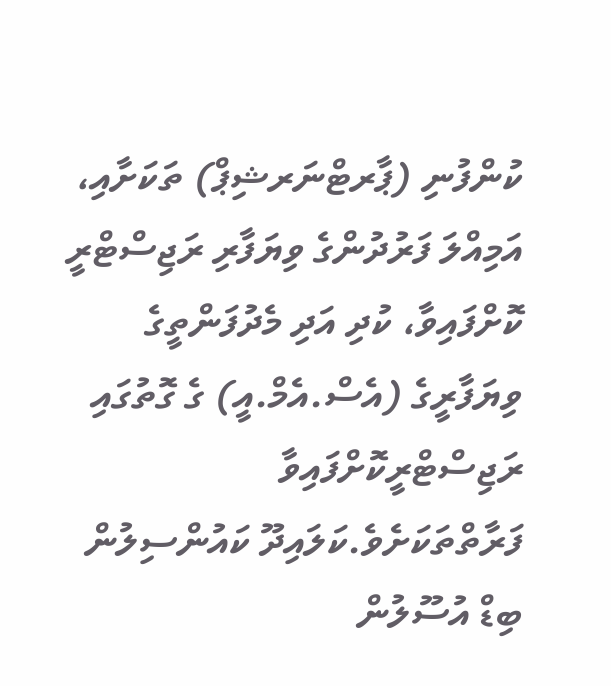ކުންފުނި (ޕާރޓްނަރޝިޕް) ތަކަށާއި، އަމިއްލަ ފަރުދުންގެ ވިޔަފާރި ރަޖިސްޓްރީ ކޮށްފައިވާ، ކުދި އަދި މެދުފަންތީގެ ވިޔަފާރީގެ (އެސް.އެމް.އީ) ގެ ގޮތުގައި ރަޖިސްޓްރީކޮށްފައިވާ ފަރާތްތަކަށެވެ.ކަލައިދޫ ކައުންސިލުން ބިޑް އުސޫލުން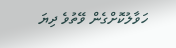ހަވާލުކޮށްގެން ވޭތުވެ ދިޔަ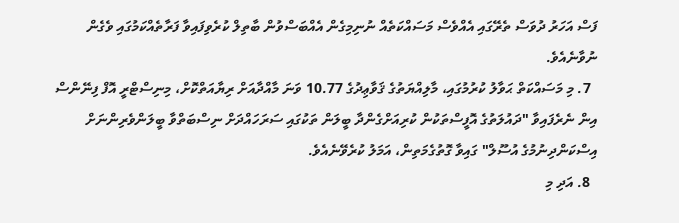ފަސް އަހަރު ދުވަސް ތެރޭގައި އެއްވެސް މަސައްކަތެއް ނުނިމިގެން އެއްބަސްވުން ބާތިލް ކުރެވިފައިވާ ފަރާތެއްކަމުގައި ވެގެން ނުވާނެއެވެ.
  7. މި މަސައްކަތް ޙަވާލު ކުރުމުގައި، މާލިއްޔަތުގެ ޤަވާޢިދުގެ 10.77 ވަނަ މާއްދާއަށް ރިޔާއަތްކޮށް، މިނިސްޓްރީ އޮފް ފިނޭންސް އިން ނެރެފައިވާ "ދައުލަތުގެ އޮފީސްތަކުން ކުރިއަށްގެންދާ ބީލަން ތަކުގައި ސަރަހައްދަށް ނިސްބަތްވާ ބީލަންވެރިންނަށް އިސްކަންދިނުމުގެ އުސޫލް" ގައިވާ ގޮތުގެމަތިން، އަމަލު ކުރެވޭނެއެވެ.
  8. އަދި މި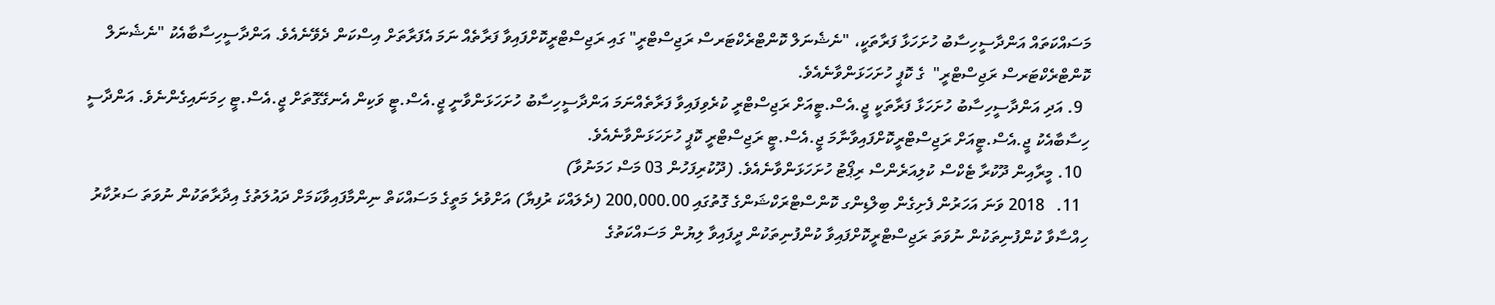މަސައްކަތައް އަންދާސީހިސާބު ހުށަހަޅާ ފަރާތަކީ، "ނެޝެނަލް ކޮންޓްރެކްޓަރސް ރަޖިސްޓްރީ" ގައި ރަޖިސްޓްރީކޮށްފައިވާ ފަރާތެއް ނަމަ އެފަރާތަށް އިސްކަން ދެވޭނެއެވެ. އަންދާސީހިސާބާއެކު "ނެޝެނަލް ކޮންޓްރެކްޓަރސް ރަޖިސްޓްރީ"  ގެ ކޮޕީ ހުށަހަޅަންވާނެއެވެ.
  9. އަދި އަންދާސީހިސާބު ހުށަހަޅާ ފަރާތަކީ ޖީ.އެސް.ޓީއަށް ރަޖިސްޓްރީ ކުރެވިފައިވާ ފަރާތެއްނަމަ އަންދާސީހިސާބު ހުށަހަޅަންވާނީ ޖީ.އެސް.ޓީ ވަކިން އެނގޭގޮތަށް ޖީ.އެސް.ޓީ ހިމަނައިގެންނެވެ. އަންދާސީ ހިސާބާއެކު ޖީ.އެސް.ޓީއަށް ރަޖިސްޓްރީކޮށްފައިވާނާމަ ޖީ.އެސް.ޓީ ރަޖިސްޓްރީ ކޮޕީ ހުށަހަޅަންވާނެއެވެ.
  10. މީރާއިން ދޫކުރާ ޓެކްސް ކުލިއަރެންސް ރިޕޯޓު ހުށަހަޅަންވާނެއެވެ. (ދޫކުރިފަހުން 03 މަސް ހަމަނުވާ)
  11.   2018 ވަނަ އަހަރުން ފެށިގެން ބިލްޑިންގ ކޮންސްޓްރަކްޝަންގެ ގޮތުގައި 200,000.00 (ދެލައްކަ ރުފިޔާ) އަށްވުރެ މަތީގެ މަސައްކަތް ނިންމާފައިވާކަމަށް ދައުލަތުގެ އިދާރާތަކުން ނުވަތަ ސަރުކާރު ހިއްސާވާ ކުންފުނިތަކުން ނުވަތަ ރަޖިސްޓްރީކޮށްފައިވާ ކުންފުނިތަކުން ދީފައިވާ ލިޔުން މަސައްކަތުގެ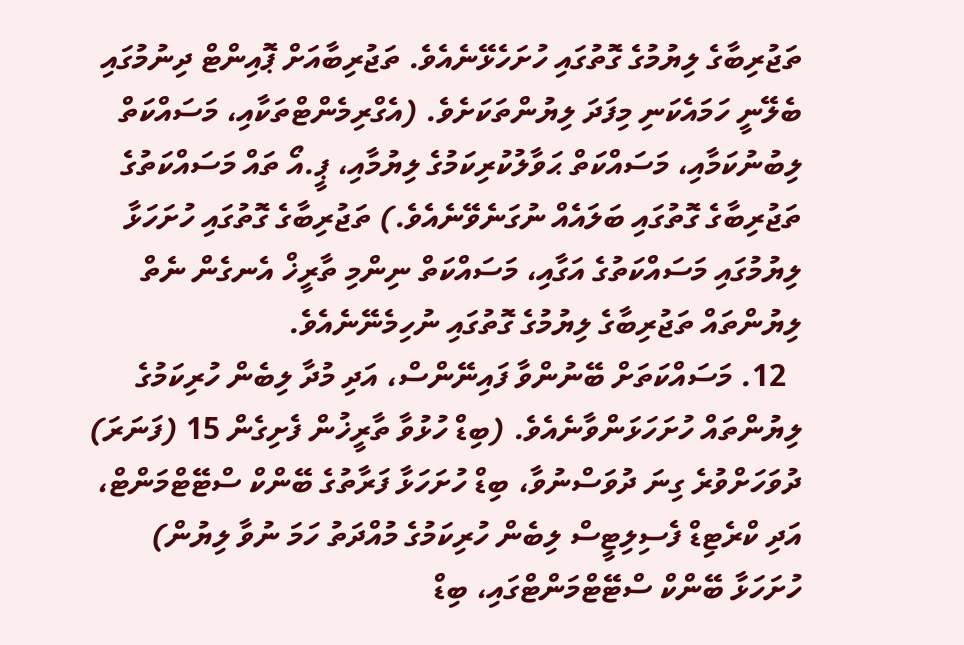ތަޖުރިބާގެ ލިޔުމުގެ ގޮތުގައި ހުށަހެޅޭނެއެވެ. ތަޖުރިބާއަށް ޕޮއިންޓް ދިނުމުގައި ބެލޭނީ ހަމައެކަނި މިފަދަ ލިޔުންތަކަށެވެ. (އެގްރިމެންޓްތަކާއި، މަސައްކަތް ލިބުނުކަމާއި، މަސައްކަތް ޙަވާލުކުރިކަމުގެ ލިޔުމާއި، ޕީ.އޯ ތައް މަސައްކަތުގެ ތަޖުރިބާގެ ގޮތުގައި ބަލައެއް ނުގަނެވޭނެއެވެ.) ތަޖުރިބާގެ ގޮތުގައި ހުށަހަޅާ ލިޔުމުގައި މަސައްކަތުގެ އަގާއި، މަސައްކަތް ނިންމި ތާރީޚް އެނގެން ނެތް ލިޔުންތައް ތަޖުރިބާގެ ލިޔުމުގެ ގޮތުގައި ނުހިމެނޭނެއެވެ.
  12. މަސައްކަތަށް ބޭނުންވާ ފައިނޭންސް، އަދި މުދާ ލިބެން ހުރިކަމުގެ ލިޔުންތައް ހުށަހަޅަންވާނެއެވެ. (ބިޑް ހުޅުވާ ތާރީޚުން ފެށިގެން 15 (ފަނަރަ) ދުވަހަށްވުރެ ގިނަ ދުވަސްނުވާ، ބިޑް ހުށަހަޅާ ފަރާތުގެ ބޭންކް ސްޓޭޓްމަންޓް، އަދި ކްރެޓިޑް ފެސިލިޓީސް ލިބެން ހުރިކަމުގެ މުއްދަތު ހަމަ ނުވާ ލިޔުން) ހުށަހަޅާ ބޭންކް ސްޓޭޓްމަންޓްގައި، ބިޑް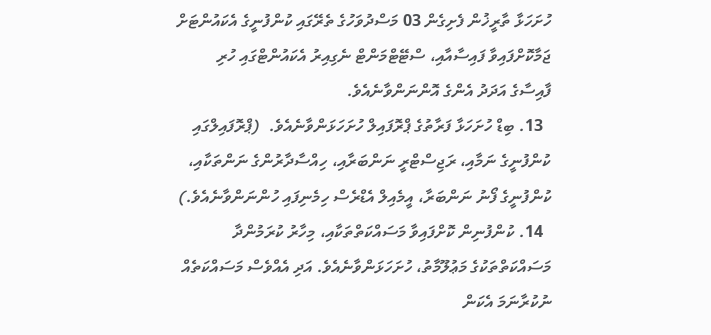ހުށަހަޅާ ތާރީޚުން ފެށިގެން 03 މަސްދުވަހުގެ ތެރޭގައި ކުންފުނީގެ އެކައުންޓަށް ޖަމާކޮށްފައިވާ ފައިސާއާއި، ސްޓޭޓްމަންޓް ނެގިއިރު އެކައުންޓްގައި ހުރި ފާއިސާގެ އަދަދު އެންގެ އޮންނަންވާނެއެވެ.
  13. ބިޑް ހުށަހަޅާ ފަރާތުގެ ޕްރޮފައިލް ހުށަހަޅަންވާނެއެވެ.  (ޕްރޮފައިލްގައި ކުންފުނީގެ ނަމާއި، ރަޖިސްޓްރީ ނަންބަރާއި، ހިއްސާދާރުންގެ ނަންތަކާއި، ކުންފުނީގެ ފޯނު ނަންބަރާ، އީމެއިލް އެޑްރެސް ހިމެނިފައި ހުންނަންވާނެއެވެ.)
  14. ކުންފުނިން ކޮށްފައިވާ މަސައްކަތްތަކާއި، މިހާރު ކުރަމުންދާ މަސައްކަތްތަކުގެ މަޢުލޫމާތު، ހުށަހަޅަންވާނެއެވެ. އަދި އެއްވެސް މަސައްކަތެއް ނުކުރާނަމަ އެކަން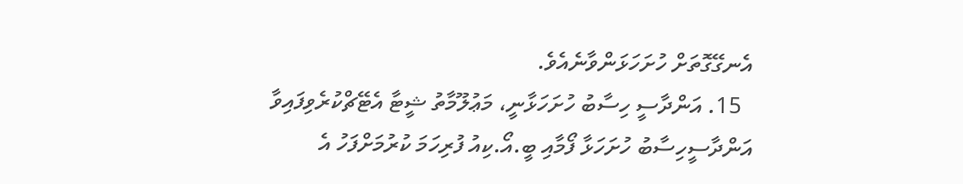އެނގޭގޮތަށް ހުށަހަޅަންވާނެއެވެ.
  15. އަންދާސީ ހިސާބު ހުށަހަޅާނީ، މަޢުލޫމާތު ޝީޓާ އެޓޭޗްކުރެވިފައިވާ އަންދާސީހިސާބު ހުށަހަޅާ ފޯމާއި ބީ.އޯ.ކިއު ފުރިހަމަ ކުރުމަށްފަހު އެ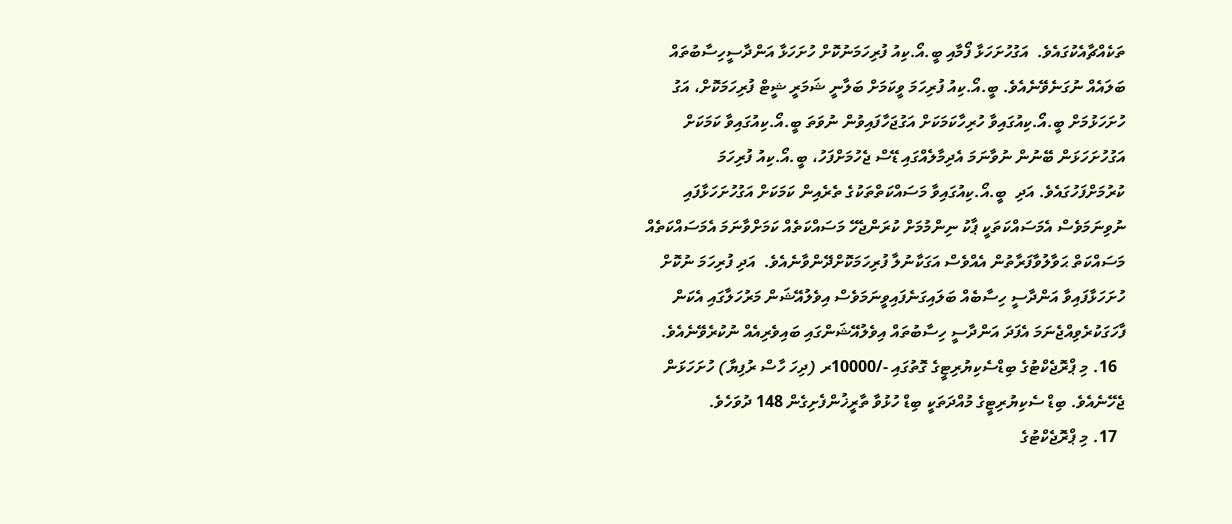ތަކެއްޗާއެކުގައެވެ.  އަގުހުށަހަޅާ ފޯމާއި ބީ.އޯ.ކިއު ފުރިހަމަނުކޮށް ހުށަހަޅާ އަންދާސީހިސާބުތައް ބަލައެއް ނުގަނެވޭނެއެވެ. ބީ.އޯ.ކިއު ފުރިހަމަ ވީކަމަށް ބަލާނީ ޝަމަރީ ޝީޓް ފުރިހަމަކޮށް، އަގު ހުށަހަޅުމަށް ބީ.އޯ.ކިއުގައިވާ ހުރިހާކަމަކަށް އަގުޖަހާފައިވުން ނުވަތަ ބީ.އޯ.ކިއުގައިވާ ކަމަކަށް އަގުހުށަހަޅަން ބޭނުން ނުވާނަމަ އެދިމާލެއްގައި ޑޭސް ޖެހުމަށްފަހު، ބީ.އޯ.ކިއު ފުރިހަމަ ކުރުމަށްފަހުގައެވެ. އަދި  ބީ.އޯ.ކިއުގައިވާ މަސައްކަތްތަކުގެ ތެރެއިން ކަމަކަށް އަގުހުށަހަޅާފައި ނުވިނަމަވެސް އެމަސައްކަތަކީ ޕާކު ނިންމުމަށް ކުރަންޖެހޭ މަސައްކަތެއް ކަމަށްވާނަމަ އެމަސައްކަތެއް މަސައްކަތް ޙަވާލުވާފަރާތުން އެއްވެސް އަގަކާނުލާ ފުރިހަމަކޮށްދޭންވާނެއެވެ.  އަދި ފުރިހަމަ ނުކޮށް ހުށަހަޅާފައިވާ އަންދާސީ ހިސާބެއް ބަލައިގަނެފައިވީނަމަވެސް އިވެލުއޭޝަން މަރުހަލާގައި އެކަން ފާހަގަކުރެވިއްޖެނަމަ އެފަދަ އަންދާސީ ހިސާބުތައް އިވެލުއޭޝަންގައި ބައިވެރިއެއް ނުކުރެވޭނެއެވެ.
  16. މި ޕްރޮޖެކްޓުގެ ބިޑްސެކިޔުރިޓީގެ ގޮތުގައި -/10000ރ (ދިހަ ހާސް ރުފިޔާ) ހުށަހަޅަން ޖެހޭނެއެވެ. ބިޑް ސެކިޔުރިޓީގެ މުއްދަތަކީ ބިޑް ހުޅުވާ ތާރީޚުންފެށިގެން 148 ދުވަހެވެ.
  17. މި ޕްރޮޖެކްޓުގެ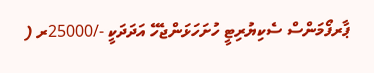ޕާރފޯމަންސް ސެކިޔުރިޓީ ހުށަހަޅަންޖެހޭ އަދަދަކީ -/25000ރ (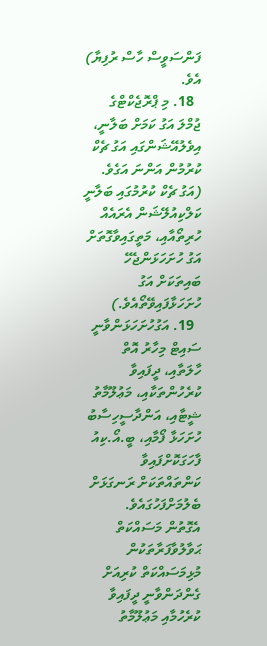ފަންސަވީސް ހާސް ރުފިޔާ) އެވެ.
  18. މި ޕްރޮޖެކްޓްގެ ޖުމްލަ އަގު ކަމަށް ބަލާނީ، އިވެލުއޭޝަންގައި އަގު ޗެކް ކުރުމުން އަންނަ އަގެވެ. (އަގު ޗެކް ކުރުމުގައި ބަލާނީ ކަލްކިއުލޭޝަން އެރައެއް ހުރިތޯއާއި، މަތީގައިވާގޮތަށް އަގު ހުށަހަޅަންޖެހޭ ބައިތަކަށް އަގު ހުށަހަޅާފައިވޭތޯއެވެ.)
  19. އަގުހުށަހަޅަންވާނީ ސައިޓް މިހާރު އޮތް ހާލަތާއި، ދީފައިވާ ކުރެހުންތަކާއި، މަޢުލޫމާތު ޝީޓާއި، އަންދާސީހިސާބު ހުށަހަޅާ ފޯމާއި، ބީ.އޯ.ކިއު ފާހަގަކޮށްފައިވާ ކަންތައްތަކަށް ރަނގަޅަށް ބެލުމަށްފަހުގައެވެ.  އެގޮތުން މަސައްކަތް ޙަވާލުވާފަރާތަކުން މުޅިމަސައްކަތް ކުރިއަށް ގެންދަންވާނީ ދީފައިވާ ކުރެހުމާއި މަޢުލޫމާތު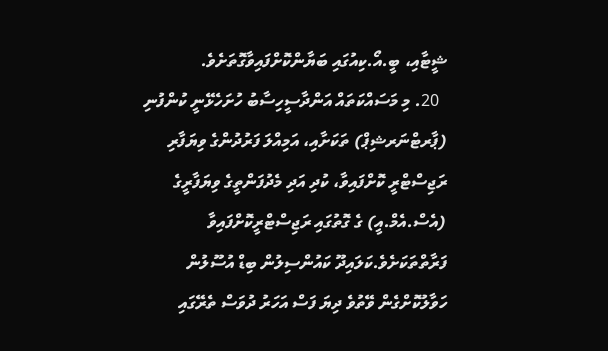ޝީޓާއި، ބީ.އޯ.ކިއުގައި ބަޔާންކޮށްފައިވާގޮތަށެވެ.
  20. މި މަސައްކަތައް އަންދާސީހިސާބު ހުށަހެޅޭނީ ކުންފުނި (ޕާރޓްނަރޝިޕް) ތަކަށާއި، އަމިއްލަ ފަރުދުންގެ ވިޔަފާރި ރަޖިސްޓްރީ ކޮށްފައިވާ، ކުދި އަދި މެދުފަންތީގެ ވިޔަފާރީގެ (އެސް.އެމް.އީ) ގެ ގޮތުގައި ރަޖިސްޓްރީކޮށްފައިވާ ފަރާތްތަކަށެވެ.ކަލައިދޫ ކައުންސިލުން ބިޑް އުސޫލުން ހަވާލުކޮށްގެން ވޭތުވެ ދިޔަ ފަސް އަހަރު ދުވަސް ތެރޭގައި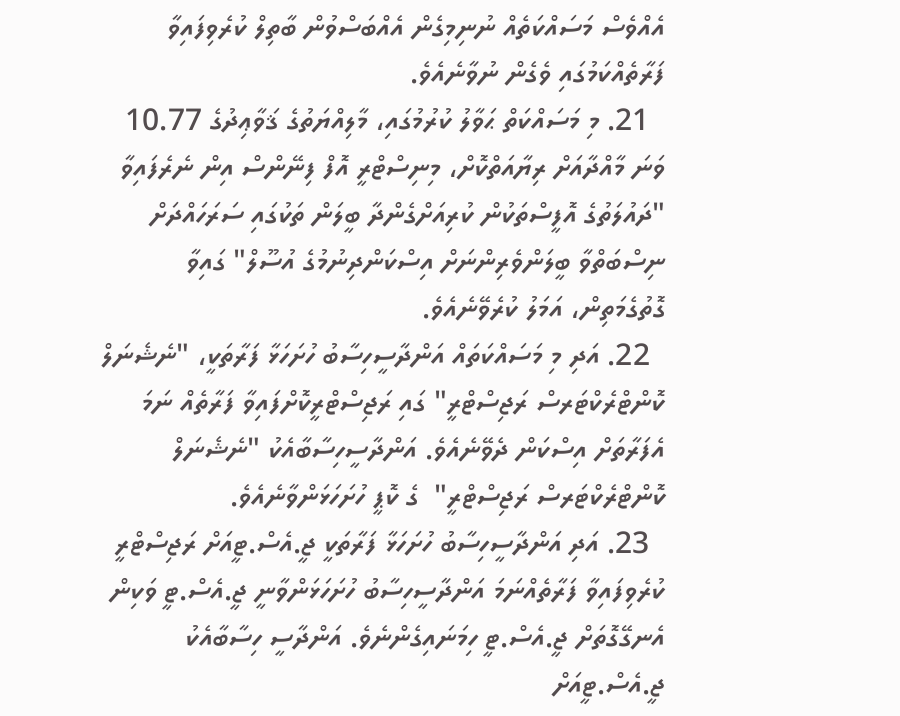އެއްވެސް މަސައްކަތެއް ނުނިމިގެން އެއްބަސްވުން ބާތިލް ކުރެވިފައިވާ ފަރާތެއްކަމުގައި ވެގެން ނުވާނެއެވެ.
  21. މި މަސައްކަތް ޙަވާލު ކުރުމުގައި، މާލިއްޔަތުގެ ޤަވާޢިދުގެ 10.77 ވަނަ މާއްދާއަށް ރިޔާއަތްކޮށް، މިނިސްޓްރީ އޮފް ފިނޭންސް އިން ނެރެފައިވާ "ދައުލަތުގެ އޮފީސްތަކުން ކުރިއަށްގެންދާ ބީލަން ތަކުގައި ސަރަހައްދަށް ނިސްބަތްވާ ބީލަންވެރިންނަށް އިސްކަންދިނުމުގެ އުސޫލް" ގައިވާ ގޮތުގެމަތިން، އަމަލު ކުރެވޭނެއެވެ.
  22. އަދި މި މަސައްކަތައް އަންދާސީހިސާބު ހުށަހަޅާ ފަރާތަކީ، "ނެޝެނަލް ކޮންޓްރެކްޓަރސް ރަޖިސްޓްރީ" ގައި ރަޖިސްޓްރީކޮށްފައިވާ ފަރާތެއް ނަމަ އެފަރާތަށް އިސްކަން ދެވޭނެއެވެ. އަންދާސީހިސާބާއެކު "ނެޝެނަލް ކޮންޓްރެކްޓަރސް ރަޖިސްޓްރީ"  ގެ ކޮޕީ ހުށަހަޅަންވާނެއެވެ.
  23. އަދި އަންދާސީހިސާބު ހުށަހަޅާ ފަރާތަކީ ޖީ.އެސް.ޓީއަށް ރަޖިސްޓްރީ ކުރެވިފައިވާ ފަރާތެއްނަމަ އަންދާސީހިސާބު ހުށަހަޅަންވާނީ ޖީ.އެސް.ޓީ ވަކިން އެނގޭގޮތަށް ޖީ.އެސް.ޓީ ހިމަނައިގެންނެވެ. އަންދާސީ ހިސާބާއެކު ޖީ.އެސް.ޓީއަށް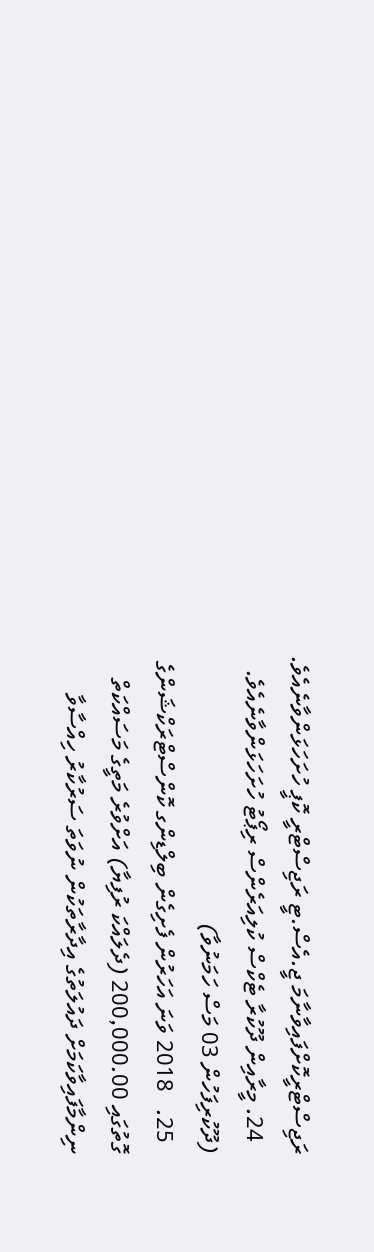ރަޖިސްޓްރީކޮށްފައިވާނާމަ ޖީ.އެސް.ޓީ ރަޖިސްޓްރީ ކޮޕީ ހުށަހަޅަންވާނެއެވެ.
  24. މީރާއިން ދޫކުރާ ޓެކްސް ކުލިއަރެންސް ރިޕޯޓު ހުށަހަޅަންވާނެއެވެ. (ދޫކުރިފަހުން 03 މަސް ހަމަނުވާ)
  25.   2018 ވަނަ އަހަރުން ފެށިގެން ބިލްޑިންގ ކޮންސްޓްރަކްޝަންގެ ގޮތުގައި 200,000.00 (ދެލައްކަ ރުފިޔާ) އަށްވުރެ މަތީގެ މަސައްކަތް ނިންމާފައިވާކަމަށް ދައުލަތުގެ އިދާރާތަކުން ނުވަތަ ސަރުކާރު ހިއްސާވާ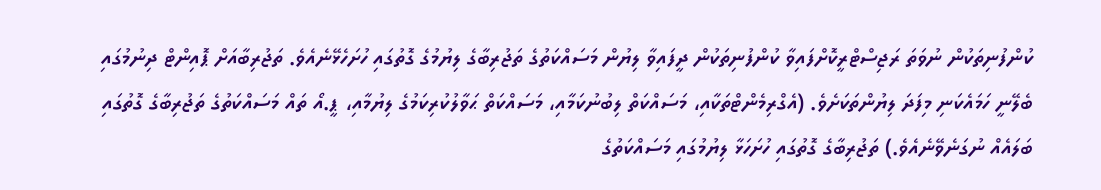ކުންފުނިތަކުން ނުވަތަ ރަޖިސްޓްރީކޮށްފައިވާ ކުންފުނިތަކުން ދީފައިވާ ލިޔުން މަސައްކަތުގެ ތަޖުރިބާގެ ލިޔުމުގެ ގޮތުގައި ހުށަހެޅޭނެއެވެ. ތަޖުރިބާއަށް ޕޮއިންޓް ދިނުމުގައި ބެލޭނީ ހަމައެކަނި މިފަދަ ލިޔުންތަކަށެވެ. (އެގްރިމެންޓްތަކާއި، މަސައްކަތް ލިބުނުކަމާއި، މަސައްކަތް ޙަވާލުކުރިކަމުގެ ލިޔުމާއި، ޕީ.އޯ ތައް މަސައްކަތުގެ ތަޖުރިބާގެ ގޮތުގައި ބަލައެއް ނުގަނެވޭނެއެވެ.) ތަޖުރިބާގެ ގޮތުގައި ހުށަހަޅާ ލިޔުމުގައި މަސައްކަތުގެ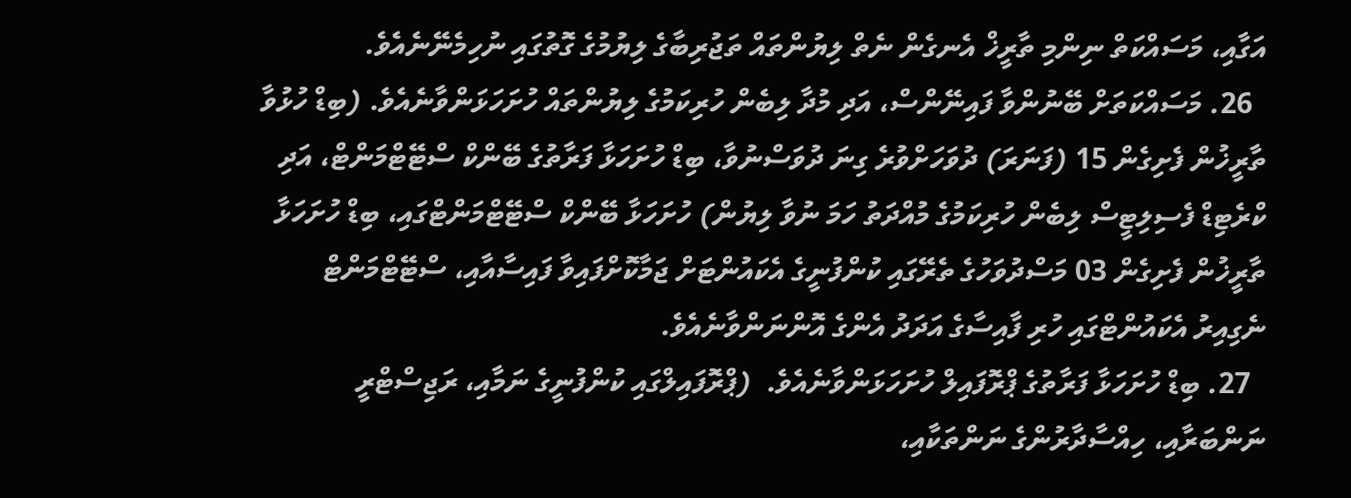އަގާއި، މަސައްކަތް ނިންމި ތާރީޚް އެނގެން ނެތް ލިޔުންތައް ތަޖުރިބާގެ ލިޔުމުގެ ގޮތުގައި ނުހިމެނޭނެއެވެ.
  26. މަސައްކަތަށް ބޭނުންވާ ފައިނޭންސް، އަދި މުދާ ލިބެން ހުރިކަމުގެ ލިޔުންތައް ހުށަހަޅަންވާނެއެވެ. (ބިޑް ހުޅުވާ ތާރީޚުން ފެށިގެން 15 (ފަނަރަ) ދުވަހަށްވުރެ ގިނަ ދުވަސްނުވާ، ބިޑް ހުށަހަޅާ ފަރާތުގެ ބޭންކް ސްޓޭޓްމަންޓް، އަދި ކްރެޓިޑް ފެސިލިޓީސް ލިބެން ހުރިކަމުގެ މުއްދަތު ހަމަ ނުވާ ލިޔުން) ހުށަހަޅާ ބޭންކް ސްޓޭޓްމަންޓްގައި، ބިޑް ހުށަހަޅާ ތާރީޚުން ފެށިގެން 03 މަސްދުވަހުގެ ތެރޭގައި ކުންފުނީގެ އެކައުންޓަށް ޖަމާކޮށްފައިވާ ފައިސާއާއި، ސްޓޭޓްމަންޓް ނެގިއިރު އެކައުންޓްގައި ހުރި ފާއިސާގެ އަދަދު އެންގެ އޮންނަންވާނެއެވެ.
  27. ބިޑް ހުށަހަޅާ ފަރާތުގެ ޕްރޮފައިލް ހުށަހަޅަންވާނެއެވެ.  (ޕްރޮފައިލްގައި ކުންފުނީގެ ނަމާއި، ރަޖިސްޓްރީ ނަންބަރާއި، ހިއްސާދާރުންގެ ނަންތަކާއި،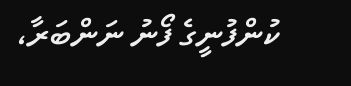ކުންފުނީގެ ފޯނު ނަންބަރާ،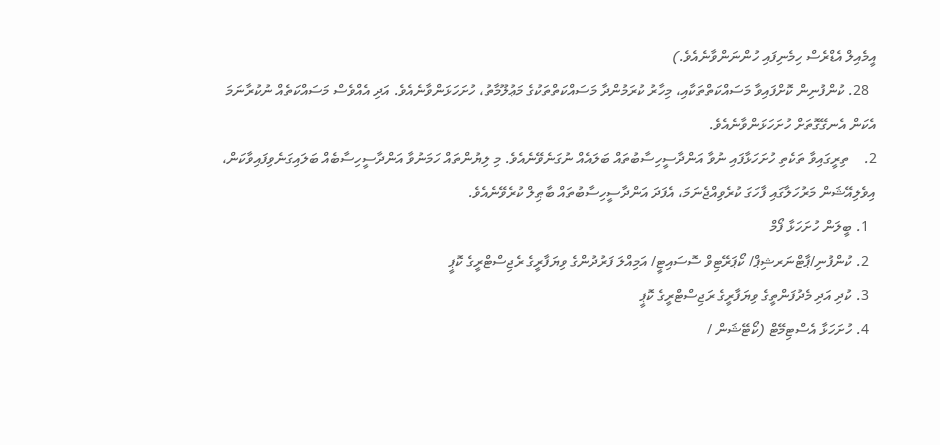އީމެއިލް އެޑްރެސް ހިމެނިފައި ހުންނަންވާނެއެވެ.)
  28. ކުންފުނިން ކޮށްފައިވާ މަސައްކަތްތަކާއި، މިހާރު ކުރަމުންދާ މަސައްކަތްތަކުގެ މަޢުލޫމާތު، ހުށަހަޅަންވާނެއެވެ. އަދި އެއްވެސް މަސައްކަތެއް ނުކުރާނަމަ އެކަން އެނގޭގޮތަށް ހުށަހަޅަންވާނެއެވެ.
2.    ތިރީގައިވާ ތަކެތި ހުށަހަޅާފައި ނުވާ އަންދާސީހިސާބުތައް ބަލައެއް ނުގަނެވޭނެއެވެ. މި ލިޔުންތައް ހަމަނުވާ އަންދާސީހިސާބެއް ބަލައިގަނެވިފައިވާކަން، އިވެލިއޭޝަން މަރުހަލާގައި ފާހަގަ ކުރެވިއްޖެނަމަ، އެފަދަ އަންދާސީހިސާބުތައް ބާޠިލް ކުރެވޭނެއެވެ.
  1. ބީލަން ހުށަހަޅާ ފޯމް
  2. ކުންފުނި/ޕާޓްނަރޝިޕް/ ކޯޕަރޭޓިވް ސޮސައިޓީ/ އަމިއްލަ ފަރުދުންގެ ވިޔަފާރީގެ ރެޖިސްޓްރީގެ ކޮޕީ
  3. ކުދި އަދި މެދުފަންތީގެ ވިޔަފާރީގެ ރަޖިސްޓްރީގެ ކޮޕީ
  4. ހުށަހަޅާ އެސްޓިމޭޓް (ކޯޓޭޝަން /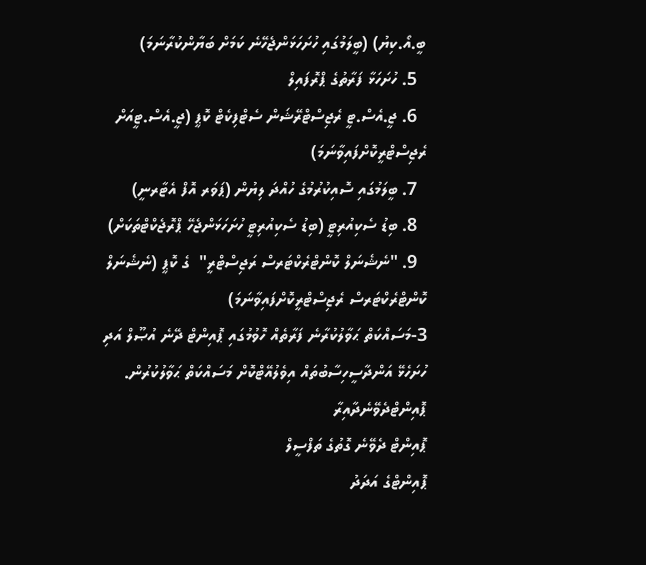ބީ.އޯ.ކިޔު) (ބީލަމުގައި ހުށަހަޅަންޖެހޭނެ ކަމަށް ބަޔާންކުރާނަމަ)
  5. ހުށަހަޅާ ފަރާތުގެ ޕްރޮފައިލް
  6. ޖީ.އެސް.ޓީ ރެޖިސްޓްރޭޝަން ސެޓްފިކެޓް ކޮޕީ (ޖީ.އެސް.ޓީއަށް ރެޖިސްޓްރީކޮށްފައިވާނަމަ)
  7. ބީލަމުގައި ސޮއިކުރުމުގެ ހުއްދަ ލިޔުން (ޕަވަރ އޮފް އެޓާރނީ)
  8. ބިޑު ސެކިއުރިޓީ (ބިޑު ސެކިއުރިޓީ ހުށަހަޅަންޖެހޭ ޕްރޮޖެކްޓްތަކަށް)
  9. "ނެޝެނަލް ކޮންޓްރެކްޓަރސް ރަޖިސްޓްރީ"  ގެ ކޮޕީ (ނެޝެނަލް ކޮންޓްރެކްޓަރސް ރެޖިސްޓްރީކޮށްފައިވާނަމަ)
3-މަސައްކަތް ޙަވާލުކުރާނެ ފަރާތެއް ހޮވުމުގައި ޕޮއިންޓް ދޭނެ އުޞޫލް އަދި ހުށަހެޅޭ އަންދާސީހިސާބުތައް އިވެލުއޭޓްކޮށް މަސައްކަތް ޙަވާލުކުރުން.
ޕޮއިންޓްދެވޭނެދާއިރާ
ޕޮއިންޓް ދެވޭނެ ގޮތުގެ ތަފްސީލް
ޕޮއިންޓްގެ އަދަދު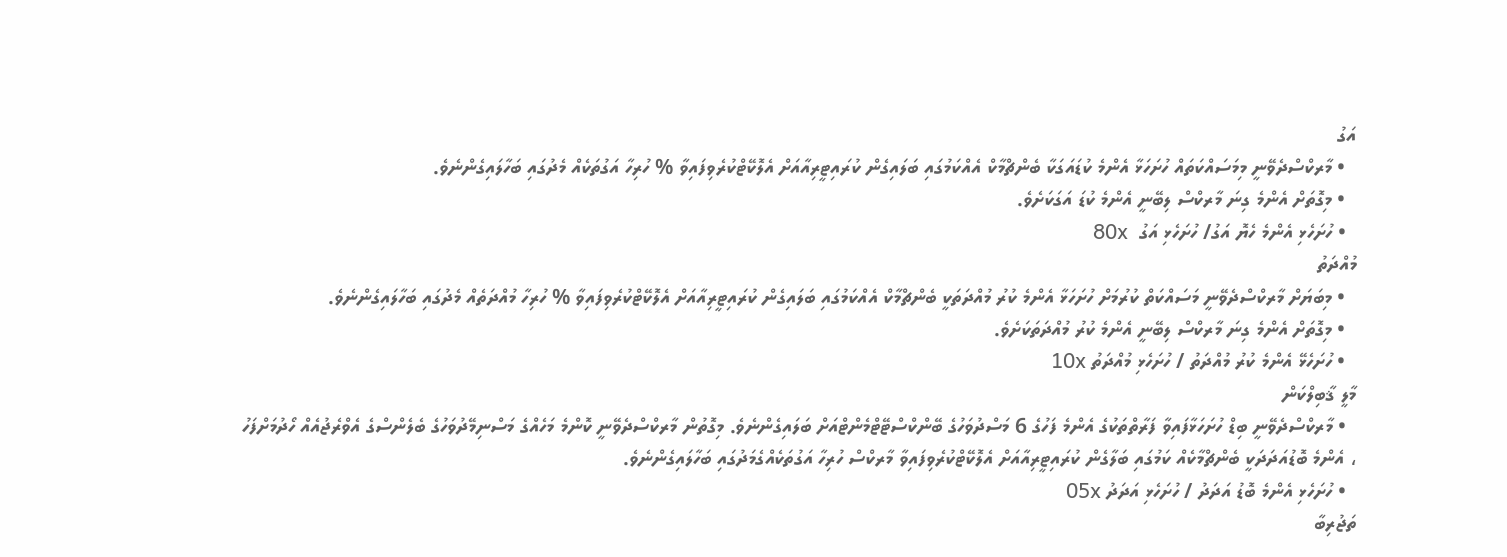އަގު
  • މާރކްސްދެވޭނީ މިމަސައްކަތައް ހުށަހަޅާ އެންމެ ކުޑައަގަކާ ބެންޗްމާކް އެއްކަމުގައި ބަލައިގެން ކުރައިޓީރިއާއަށް އެލޮކޭޓްކުރެވިފައިވާ % ހުރިހާ އަގުތަކެއް މެދުގައި ބަހާލައިގެންނެވެ.
  • މިގޮތަށް އެންމެ ގިނަ މާރކްސް ލިބޭނީ އެންމެ ކުޑަ އަގަކަށެވެ.
  • ހުށަހެޅި އެންމެ ހެޔޮ އަގު/ ހުށަހެޅި އަގު  80x
މުއްދަތު
  • މިބަޔަށް މާރކްސްދެވޭނީ މަސައްކަތް ކުރުމަށް ހުށަހަޅާ އެންމެ ކުރު މުއްދަތަކީ ބެންޗްމާކް އެއްކަމުގައި ބަލައިގެން ކުރައިޓީރިއާއަށް އެލޮކޭޓްކުރެވިފައިވާ % ހުރިހާ މުއްދަތެއް މެދުގައި ބަހާލައިގެންނެވެ.
  • މިގޮތަށް އެންމެ ގިނަ މާރކްސް ލިބޭނީ އެންމެ ކުރު މުއްދަތަކަށެވެ.
  • ހުށަހެޅޭ އެންމެ ކުރު މުއްދަތު / ހުށަހެޅި މުއްދަތު 10x
މާލީ ޤާބިލްކަން
  • މާރކްސްދެވޭނީ ބިޑް ހުށަހަޅާފައިވާ ފަރާތްތަކުގެ އެންމެ ފަހުގެ 6 މަސްދުވަހުގެ ބޭންކްސްޓޭޓްމެންޓްއަށް ބަލައިގެންނެވެ. މިގޮތުން މާރކްސްދެވޭނީ ކޮންމެ މަހެއްގެ މަސްނިމޭދުވަހުގެ ބެލެންސްގެ އެވްރެޖުއެއް ހޯދުމަށްފަހު ، އެންމެ ބޮޑުއަދަދަކީ ބެންޗްމާކެއް ކަމުގައި ބަލާގެން ކުރައިޓީރިއާއަށް އެލޮކޭޓްކުރެވިފައިވާ މާރކްސް ހުރިހާ އަގުތަކެއްގެމަދުގައި ބަހާލައިގެންނެވެ.
  • ހުށަހެޅި އެންމެ ބޮޑު އަދަދު / ހުށަހެޅި އަދަދު 05x
ތަޖުރިބާ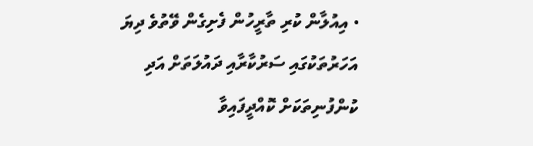• އިއުލާން ކުރި ތާރީހުން ފެށިގެން ވޭތުވެ ދިޔަ އަހަރުތަކުގައި ސަރުކާރާއި ދައުލަތަށް އަދި ކުންފުނިތަކަށް ކޮއްދީފައިވާ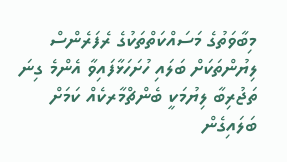މިބާވަތުގެ މަސައްކަތްތަކުގެ ރެފަރެންސް ލިޔުންތަކަށް ބަލައި ހުށަހަޅާފައިވާ އެންމެ ގިނަ ތަޖުރިބާ ލިޔުމަކީ ބެންޗްމާރކެއް ކަމަށް ބަލައިގެން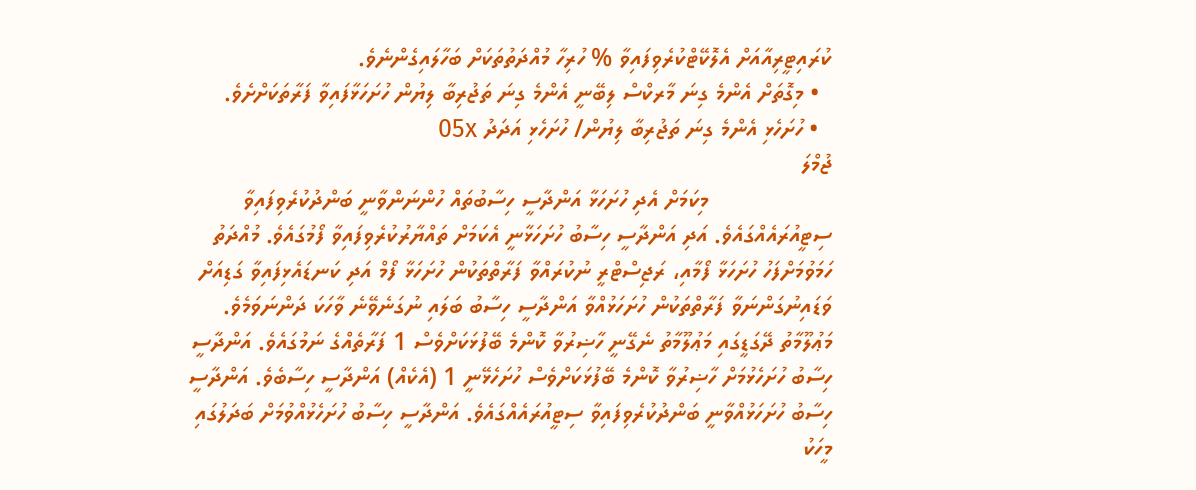ކުރައިޓީރިއާއަށް އެލޮކޭޓްކުރެވިފައިވާ % ހުރިހާ މުއްދަތުތަކަށް ބަހާލައިގެންނެވެ.
  • މިގޮތަށް އެންމެ ގިނަ މާރކްސް ލިބޭނީ އެންމެ ގިނަ ތަޖުރިބާ ލިޔުން ހުށަހަޅާފައިވާ ފަރާތަކަށްށެވެ.
  • ހުށަހެޅި އެންމެ ގިނަ ތަޖުރިބާ ލިޔުން/ ހުށަހެޅި އަދަދު 05x
ޖުމްލަ
                   މިކަމަށް އެދި ހުށަހަޅާ އަންދާސީ ހިސާބުތައް ހުންނަންވާނީ ބަންދުކުރެވިފައިވާ ސިޓީއުރައެއްގައެވެ. އަދި އަންދާސީ ހިސާބު ހުށަހަޅާނީ އެކަމަށް ތައްޔާރުކުރެވިފައިވާ ފޯމުގައެވެ. މުއްދަތު ހަމަވުމަށްފަހު ހުށަހަޅާ ފޯމާއި، ރަޖިސްޓްރީ ނުކުރައްވާ ފަރާތްތަކުން ހުށަހަޅާ ފޯމް އަދި ކަނޑައެޅިފައިވާ ގަޑިއަށް ވަޑައިނުގަންނަވާ ފަރާތްތަކުން ހުށަހަޅުއްވާ އަންދާސީ ހިސާބު ބަލައި ނުގަނެވޭނެ ވާހަކަ ދަންނަވަމެވެ. މަޢުލޫމާތު ދޭގަޑީގައި މަޢުލޫމާތު ނެގޭނީ ހާޟިރުވާ ކޮންމެ ބޭފުޅަކަށްވެސް 1 ފަރާތެއްގެ ނަމުގައެވެ. އަންދާސީ ހިސާބު ހުށަހެޅުމަށް ހާޟިރުވާ ކޮންމެ ބޭފުޅަކަށްވެސް ހުށަހެޅޭނީ 1 (އެކެއް) އަންދާސީ ހިސާބެވެ. އަންދާސީ ހިސާބު ހުށަހަޅުއްވާނީ ބަންދުކުރެވިފައިވާ ސިޓީއުރައެއްގައެވެ. އަންދާސީ ހިސާބު ހުށަހެޅުއްވުމަށް ބަދަލުގައި މީހަކު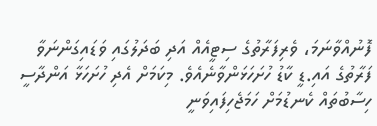ފޮނުއްވާނަމަ، ވެރިފަރާތުގެ ސިޓީއެއް އަދި ބަދަލުގައި ވަޑައިގަންނަވާ ފަރާތުގެ އައި.ޑީ ކާޑު ހުށަހަޅަންވާނެއެވެ. މިކަމަށް އެދި ހުށަހަޅާ އަންދާސީ ހިސާބުތައް ކެނޑުމަށް ހަމަޖެހިފައިވަނީ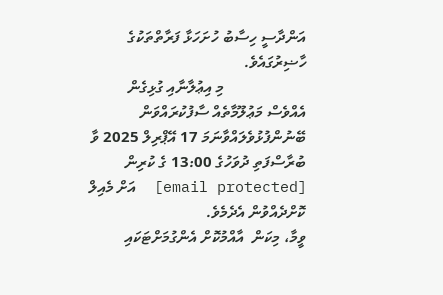އަންދާސީ ހިސާބު ހުށަހަޅާ ފަރާތްތަކުގެ ހާޟިރުގައެވެ.
                     މި އިޢުލާނާއި ގުޅިގެން އެއްވެސް މަޢުލޫމާތެއް ސާފުކުރައްވަން ބޭނުންފުޅުވެލައްވާނަމަ 17 އޭޕްރިލް 2025 ވާ ބުރާސްފަތި ދުވަހުގެ 13:00 ގެ ކުރިން [email protected]  އަށް މެއިލް ކޮށްދެއްވުން އެދެމެވެ.
ވީމާ، މިކަން  އާއްމުކޮށް އެންގުމަށްޓަކައި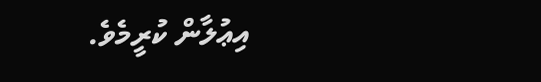އިޢުލާން ކުރީމެވެ.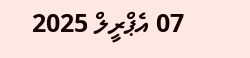07 އެޕްރީލް 2025